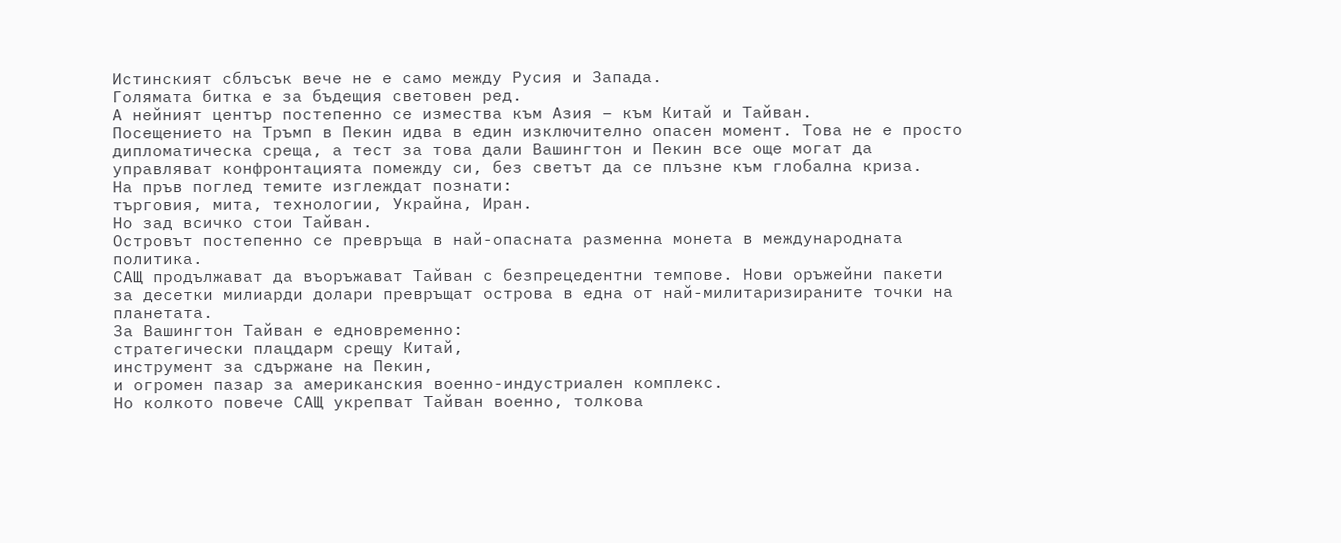Истинският сблъсък вече не е само между Русия и Запада.
Голямата битка е за бъдещия световен ред.
А нейният център постепенно се измества към Азия – към Китай и Тайван.
Посещението на Тръмп в Пекин идва в един изключително опасен момент. Това не е просто дипломатическа среща, а тест за това дали Вашингтон и Пекин все още могат да управляват конфронтацията помежду си, без светът да се плъзне към глобална криза.
На пръв поглед темите изглеждат познати:
търговия, мита, технологии, Украйна, Иран.
Но зад всичко стои Тайван.
Островът постепенно се превръща в най-опасната разменна монета в международната политика.
САЩ продължават да въоръжават Тайван с безпрецедентни темпове. Нови оръжейни пакети за десетки милиарди долари превръщат острова в една от най-милитаризираните точки на планетата.
За Вашингтон Тайван е едновременно:
стратегически плацдарм срещу Китай,
инструмент за сдържане на Пекин,
и огромен пазар за американския военно-индустриален комплекс.
Но колкото повече САЩ укрепват Тайван военно, толкова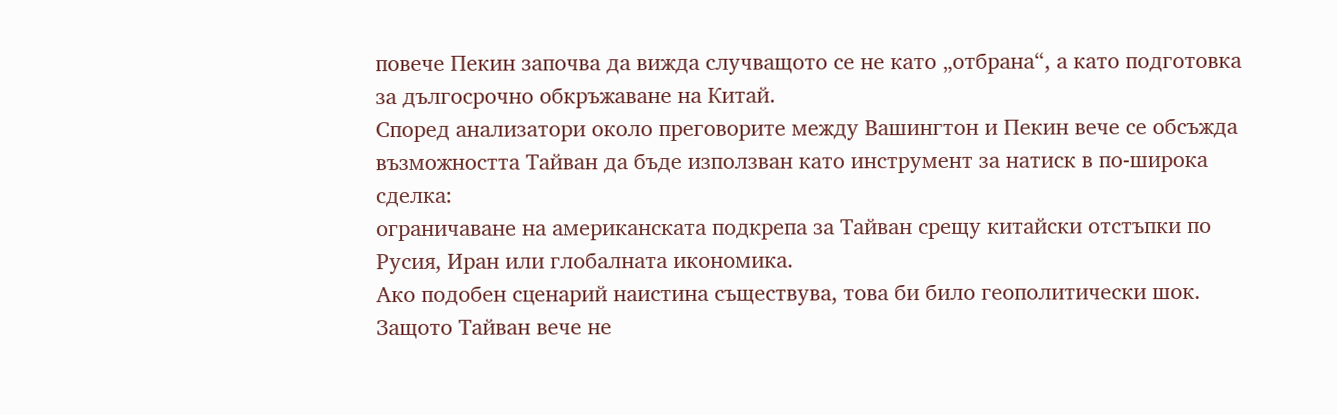повече Пекин започва да вижда случващото се не като „отбрана“, а като подготовка за дългосрочно обкръжаване на Китай.
Според анализатори около преговорите между Вашингтон и Пекин вече се обсъжда възможността Тайван да бъде използван като инструмент за натиск в по-широка сделка:
ограничаване на американската подкрепа за Тайван срещу китайски отстъпки по Русия, Иран или глобалната икономика.
Ако подобен сценарий наистина съществува, това би било геополитически шок. Защото Тайван вече не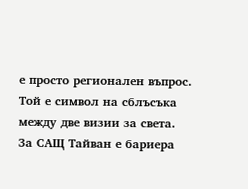е просто регионален въпрос. Той е символ на сблъсъка между две визии за света.
За САЩ Тайван е бариера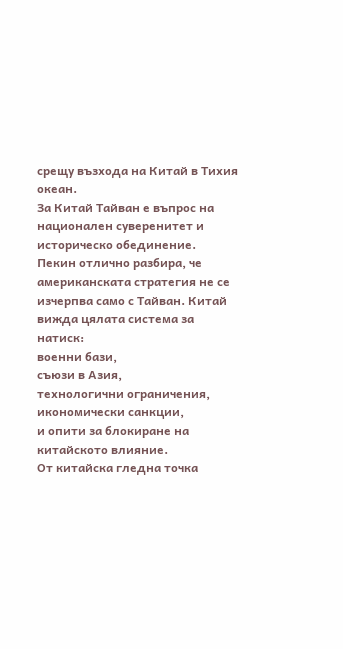срещу възхода на Китай в Тихия океан.
За Китай Тайван е въпрос на национален суверенитет и историческо обединение.
Пекин отлично разбира, че американската стратегия не се изчерпва само с Тайван. Китай вижда цялата система за натиск:
военни бази,
съюзи в Азия,
технологични ограничения,
икономически санкции,
и опити за блокиране на китайското влияние.
От китайска гледна точка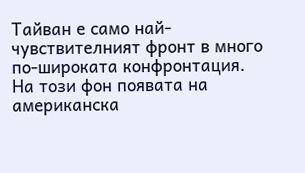Тайван е само най-чувствителният фронт в много по-широката конфронтация.
На този фон появата на американска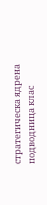стратегическа ядрена подводница клас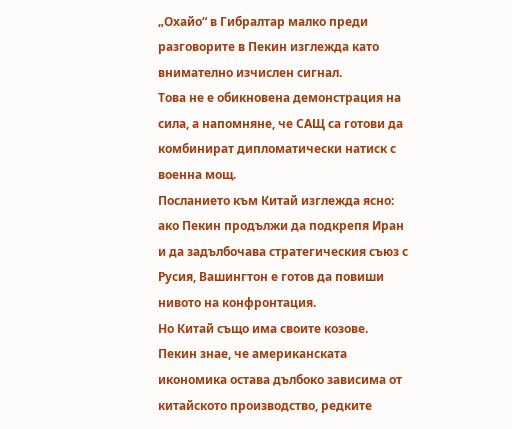„Охайо“ в Гибралтар малко преди разговорите в Пекин изглежда като внимателно изчислен сигнал.
Това не е обикновена демонстрация на сила, а напомняне, че САЩ са готови да комбинират дипломатически натиск с военна мощ.
Посланието към Китай изглежда ясно:
ако Пекин продължи да подкрепя Иран и да задълбочава стратегическия съюз с Русия, Вашингтон е готов да повиши нивото на конфронтация.
Но Китай също има своите козове.
Пекин знае, че американската икономика остава дълбоко зависима от китайското производство, редките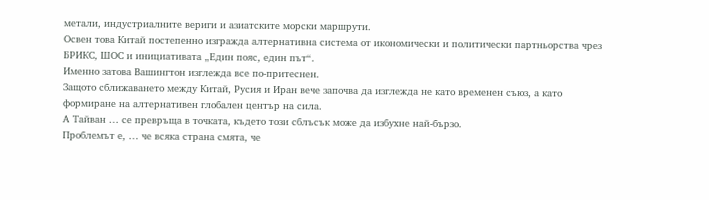метали, индустриалните вериги и азиатските морски маршрути.
Освен това Китай постепенно изгражда алтернативна система от икономически и политически партньорства чрез БРИКС, ШОС и инициативата „Един пояс, един път“.
Именно затова Вашингтон изглежда все по-притеснен.
Защото сближаването между Китай, Русия и Иран вече започва да изглежда не като временен съюз, а като формиране на алтернативен глобален център на сила.
А Тайван … се превръща в точката, където този сблъсък може да избухне най-бързо.
Проблемът е, … че всяка страна смята, че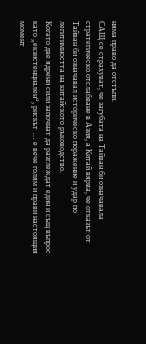няма право да отстъпи.
САЩ се страхуват, че загубата на Тайван би означавала стратегическо отслабване в Азия, а Китай вярва, че отказът от Тайван би означавал историческо поражение и удар по легитимността на китайското ръководство.
Когато две ядрени сили започнат да разглеждат един и същ въпрос като „екзистенциален“, рискът … е вече голям и прави настоящия момент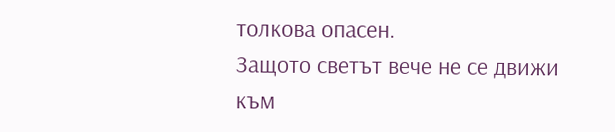толкова опасен.
Защото светът вече не се движи към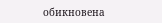обикновена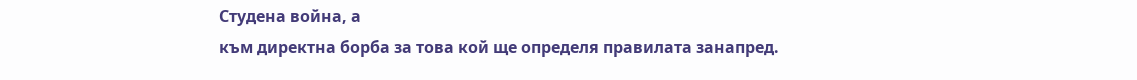Студена война, а
към директна борба за това кой ще определя правилата занапред.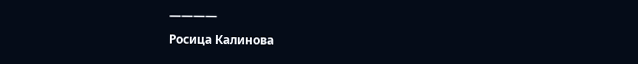————
Росица Калинова